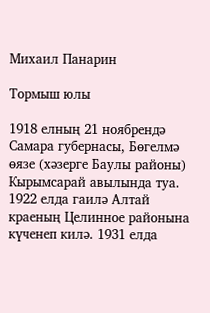Михаил Панарин

Тормыш юлы

1918 елның 21 ноябрендә Самара губернасы, Бөгелмә өязе (хәзерге Баулы районы) Кырымсарай авылында туа. 1922 елда гаилә Алтай краеның Целинное районына күченеп килә. 1931 елда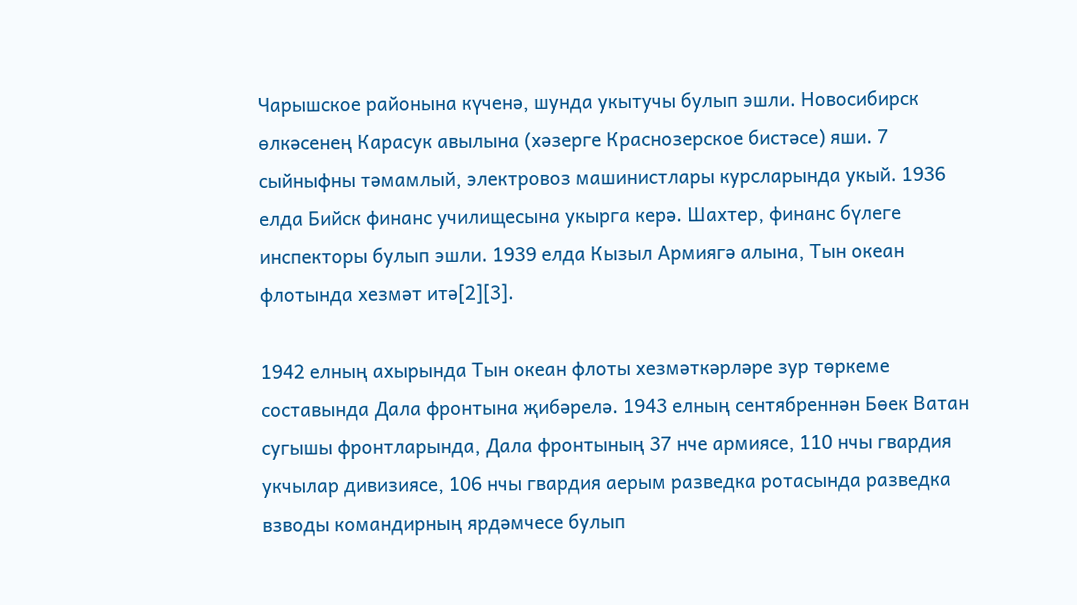Чарышское районына күченә, шунда укытучы булып эшли. Новосибирск өлкәсенең Карасук авылына (хәзерге Краснозерское бистәсе) яши. 7 сыйныфны тәмамлый, электровоз машинистлары курсларында укый. 1936 елда Бийск финанс училищесына укырга керә. Шахтер, финанс бүлеге инспекторы булып эшли. 1939 елда Кызыл Армиягә алына, Тын океан флотында хезмәт итә[2][3].

1942 елның ахырында Тын океан флоты хезмәткәрләре зур төркеме составында Дала фронтына җибәрелә. 1943 елның сентябреннән Бөек Ватан сугышы фронтларында, Дала фронтының 37 нче армиясе, 110 нчы гвардия укчылар дивизиясе, 106 нчы гвардия аерым разведка ротасында разведка взводы командирның ярдәмчесе булып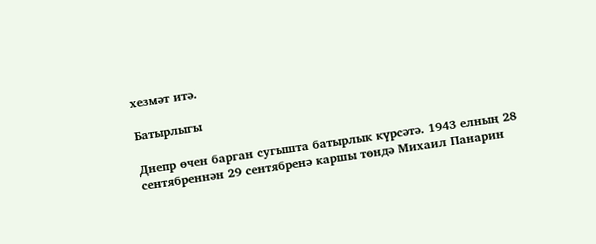хезмәт итә.

Батырлыгы

Днепр өчен барган сугышта батырлык күрсәтә. 1943 елның 28 сентябреннән 29 сентябренә каршы төндә Михаил Панарин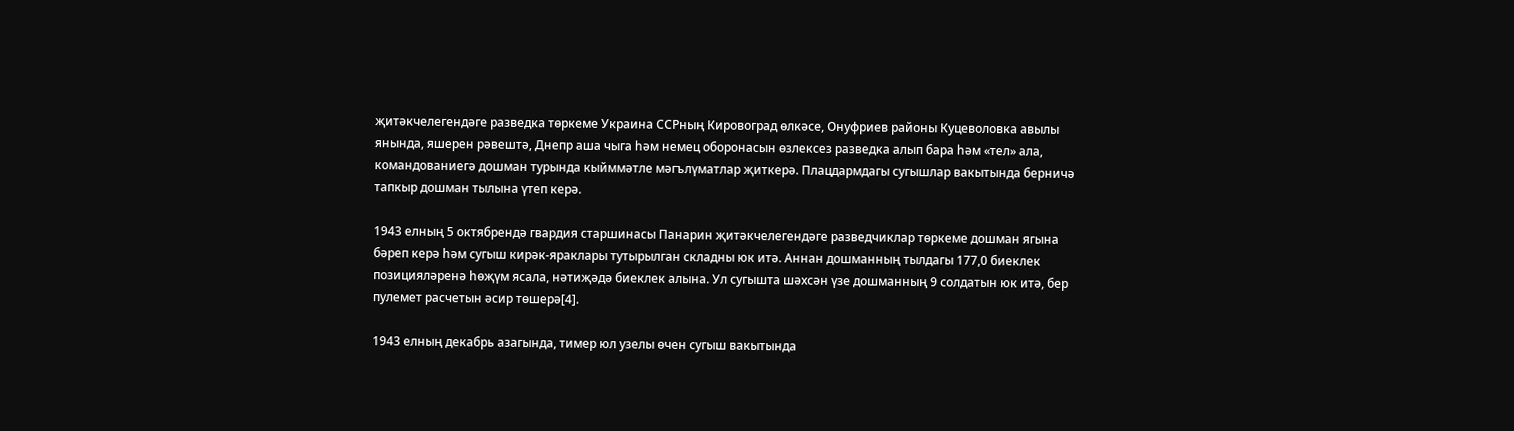җитәкчелегендәге разведка төркеме Украина ССРның Кировоград өлкәсе, Онуфриев районы Куцеволовка авылы янында, яшерен рәвештә, Днепр аша чыга һәм немец оборонасын өзлексез разведка алып бара һәм «тел» ала, командованиегә дошман турында кыйммәтле мәгълүматлар җиткерә. Плацдармдагы сугышлар вакытында берничә тапкыр дошман тылына үтеп керә.

1943 елның 5 октябрендә гвардия старшинасы Панарин җитәкчелегендәге разведчиклар төркеме дошман ягына бәреп керә һәм сугыш кирәк-яраклары тутырылган складны юк итә. Аннан дошманның тылдагы 177,0 биеклек позицияләренә һөҗүм ясала, нәтиҗәдә биеклек алына. Ул сугышта шәхсән үзе дошманның 9 солдатын юк итә, бер пулемет расчетын әсир төшерә[4].

1943 елның декабрь азагында, тимер юл узелы өчен сугыш вакытында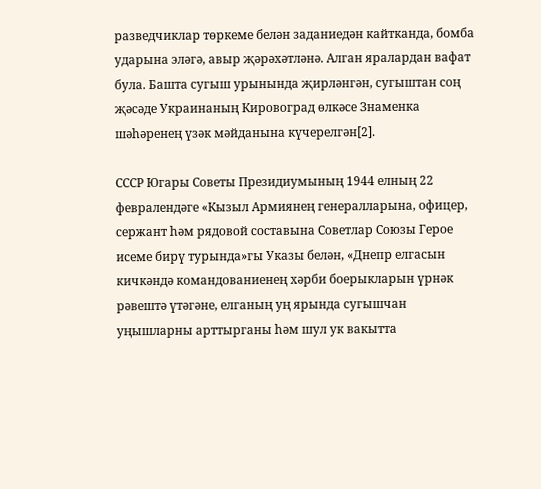разведчиклар төркеме белән заданиедән кайтканда, бомба ударына эләгә, авыр җәрәхәтләнә. Алган яралардан вафат була. Башта сугыш урынында җирләнгән, сугыштан соң җәсәде Украинаның Кировоград өлкәсе Знаменка шәһәренең үзәк мәйданына күчерелгән[2].

СССР Югары Советы Президиумының 1944 елның 22 февралендәге «Кызыл Армиянең генералларына, офицер, сержант һәм рядовой составына Советлар Союзы Герое исеме бирү турында»гы Указы белән, «Днепр елгасын кичкәндә командованиенең хәрби боерыкларын үрнәк рәвештә үтәгәне, елганың уң ярында сугышчан уңышларны арттырганы һәм шул ук вакытта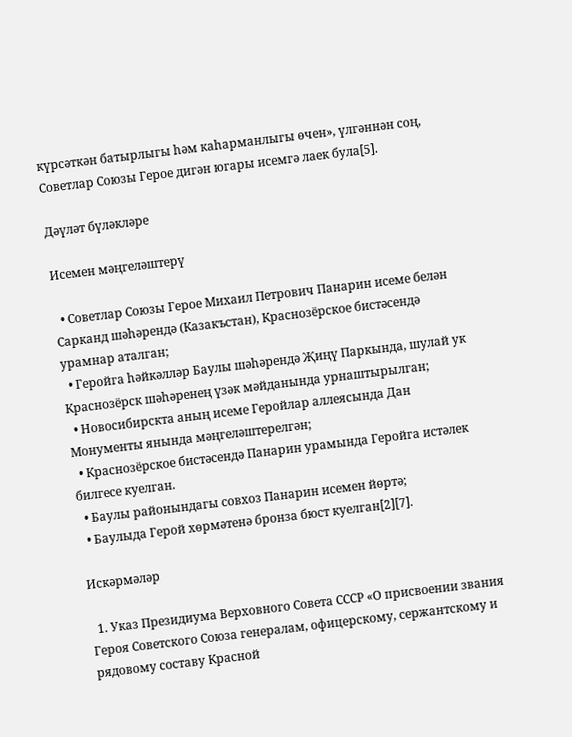күрсәткән батырлыгы һәм каһарманлыгы өчен», үлгәннән соң, Советлар Союзы Герое дигән югары исемгә лаек була[5].

Дәүләт бүләкләре

Исемен мәңгеләштерү

  • Советлар Союзы Герое Михаил Петрович Панарин исеме белән Сарканд шәһәрендә (Казакъстан), Краснозёрское бистәсендә урамнар аталган;
  • Геройга һәйкәлләр Баулы шәһәрендә Җиңү Паркында, шулай ук Краснозёрск шәһәренең үзәк мәйданында урнаштырылган;
  • Новосибирскта аның исеме Геройлар аллеясында Дан Монументы янында мәңгеләштерелгән;
  • Краснозёрское бистәсендә Панарин урамында Геройга истәлек билгесе куелган.
  • Баулы районындагы совхоз Панарин исемен йөртә;
  • Баулыда Герой хөрмәтенә бронза бюст куелган[2][7].

Искәрмәләр

  1. Указ Президиума Верховного Совета СССР «О присвоении звания Героя Советского Союза генералам, офицерскому, сержантскому и рядовому составу Красной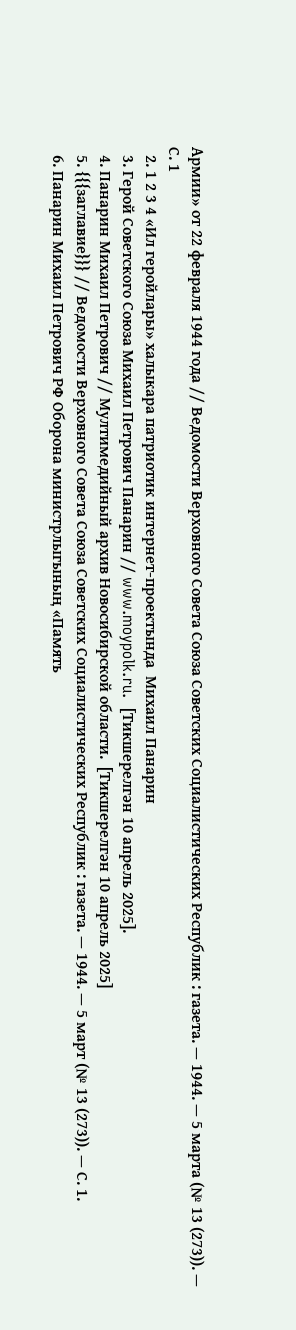Армии» от 22 февраля 1944 года // Ведомости Верховного Совета Союза Советских Социалистических Республик : газета. — 1944. — 5 марта (№ 13 (273)). — С. 1
  2. 1 2 3 4 «Ил геройлары» халыкара патриотик интернет-проектында  Михаил Панарин
  3. Герой Советского Союза Михаил Петрович Панарин // www.moypolk.ru.  [Тикшерелгән 10 апрель 2025].
  4. Панарин Михаил Петрович // Мултимедийный архив Новосибирской области.  [Тикшерелгән 10 апрель 2025]
  5. {{{заглавие}}} // Ведомости Верховного Совета Союза Советских Социалистических Республик : газета. — 1944. — 5 март (№ 13 (273)). — С. 1.
  6. Панарин Михаил Петрович РФ Оборона министрлыгының «Память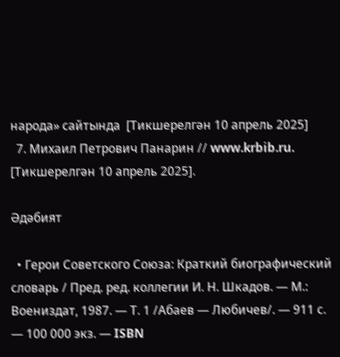народа» сайтында  [Тикшерелгән 10 апрель 2025]
  7. Михаил Петрович Панарин // www.krbib.ru.  [Тикшерелгән 10 апрель 2025].

Әдәбият

  • Герои Советского Союза: Краткий биографический словарь / Пред. ред. коллегии И. Н. Шкадов. — М.: Воениздат, 1987. — Т. 1 /Абаев — Любичев/. — 911 с. — 100 000 экз. — ISBN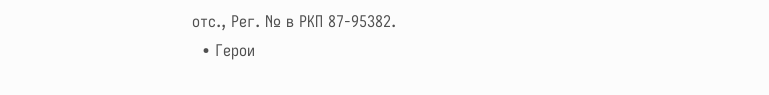отс., Рег. № в РКП 87-95382.
  • Герои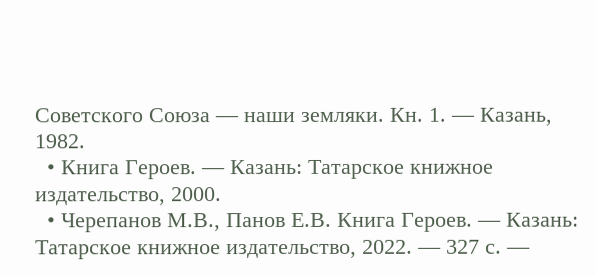Советского Союза — наши земляки. Кн. 1. — Казань, 1982.
  • Книга Героев. — Казань: Татарское книжное издательство, 2000.
  • Черепанов М.В., Панов Е.В. Книга Героев. — Казань: Татарское книжное издательство, 2022. — 327 с. —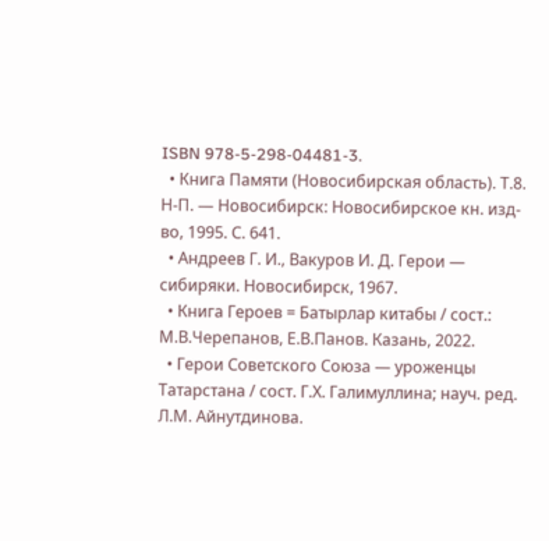ISBN 978-5-298-04481-3.
  • Книга Памяти (Новосибирская область). Т.8. Н-П. — Новосибирск: Новосибирское кн. изд-во, 1995. С. 641.
  • Андреев Г. И., Вакуров И. Д. Герои — сибиряки. Новосибирск, 1967.
  • Книга Героев = Батырлар китабы / сост.: М.В.Черепанов, Е.В.Панов. Казань, 2022.
  • Герои Советского Союза — уроженцы Татарстана / сост. Г.Х. Галимуллина; науч. ред. Л.М. Айнутдинова.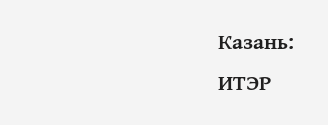Казань: ИТЭР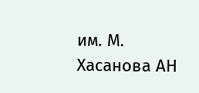им. М. Хасанова АН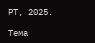РТ, 2025.

Тема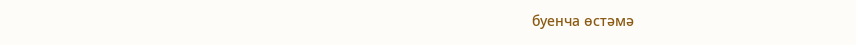буенча өстәмә